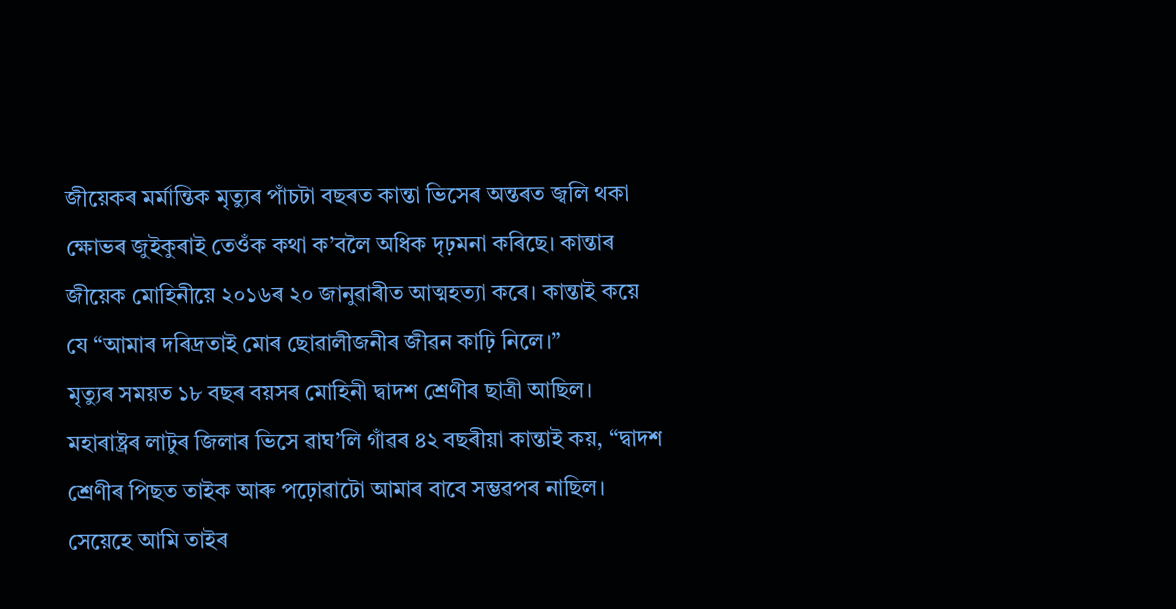জীয়েকৰ মৰ্মান্তিক মৃত্যুৰ পাঁচটা বছৰত কান্তা ভিসেৰ অন্তৰত জ্বলি থকা ক্ষোভৰ জুইকুৰাই তেওঁক কথা ক’বলৈ অধিক দৃঢ়মনা কৰিছে। কান্তাৰ জীয়েক মোহিনীয়ে ২০১৬ৰ ২০ জানুৱাৰীত আত্মহত্যা কৰে। কান্তাই কয়ে যে “আমাৰ দৰিদ্ৰতাই মোৰ ছোৱালীজনীৰ জীৱন কাঢ়ি নিলে।”
মৃত্যুৰ সময়ত ১৮ বছৰ বয়সৰ মোহিনী দ্বাদশ শ্ৰেণীৰ ছাত্ৰী আছিল। মহাৰাষ্ট্ৰৰ লাটুৰ জিলাৰ ভিসে ৱাঘ’লি গাঁৱৰ ৪২ বছৰীয়া কান্তাই কয়, “দ্বাদশ শ্ৰেণীৰ পিছত তাইক আৰু পঢ়োৱাটো আমাৰ বাবে সম্ভৱপৰ নাছিল। সেয়েহে আমি তাইৰ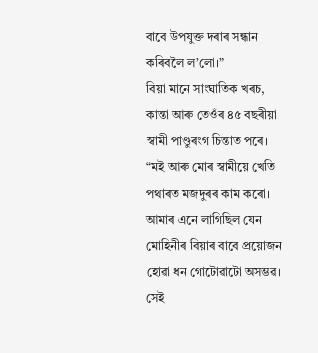বাবে উপযুক্ত দৰাৰ সন্ধান কৰিবলৈ ল’লো।”
বিয়া মানে সাংঘাতিক খৰচ, কান্তা আৰু তেওঁৰ ৪৫ বছৰীয়া স্বামী পাণ্ডুৰংগ চিন্তাত পৰে। “মই আৰু মোৰ স্বামীয়ে খেতি পথাৰত মজদুৰৰ কাম কৰো। আমাৰ এনে লাগিছিল যেন মোহিনীৰ বিয়াৰ বাবে প্ৰয়োজন হোৱা ধন গোটোৱাটো অসম্ভৱ। সেই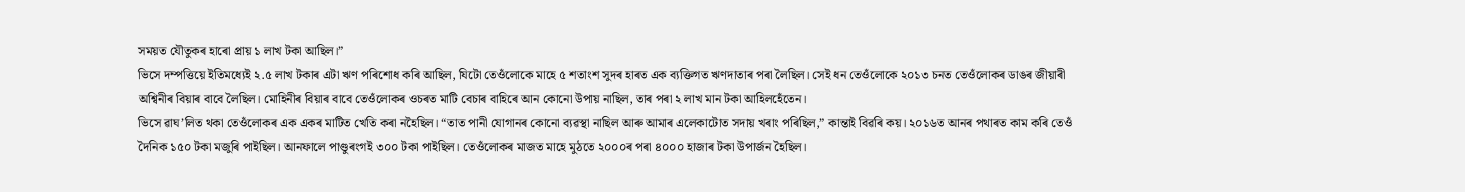সময়ত যৌতুকৰ হাৰো প্ৰায় ১ লাখ টকা আছিল।”
ভিসে দম্পত্তিয়ে ইতিমধ্যেই ২.৫ লাখ টকাৰ এটা ঋণ পৰিশোধ কৰি আছিল, যিটো তেওঁলোকে মাহে ৫ শতাংশ সুদৰ হাৰত এক ব্যক্তিগত ঋণদাতাৰ পৰা লৈছিল। সেই ধন তেওঁলোকে ২০১৩ চনত তেওঁলোকৰ ডাঙৰ জীয়াৰী অশ্বিনীৰ বিয়াৰ বাবে লৈছিল। মোহিনীৰ বিয়াৰ বাবে তেওঁলোকৰ ওচৰত মাটি বেচাৰ বাহিৰে আন কোনো উপায় নাছিল, তাৰ পৰা ২ লাখ মান টকা আহিলহেঁতেন।
ভিসে ৱাঘ’লিত থকা তেওঁলোকৰ এক একৰ মাটিত খেতি কৰা নহৈছিল। “তাত পানী যোগানৰ কোনো ব্যৱস্থা নাছিল আৰু আমাৰ এলেকাটোত সদায় খৰাং পৰিছিল,” কান্তাই বিৱৰি কয়। ২০১৬ত আনৰ পথাৰত কাম কৰি তেওঁ দৈনিক ১৫০ টকা মজুৰি পাইছিল। আনফালে পাণ্ডুৰংগই ৩০০ টকা পাইছিল। তেওঁলোকৰ মাজত মাহে মুঠতে ২০০০ৰ পৰা ৪০০০ হাজাৰ টকা উপাৰ্জন হৈছিল।